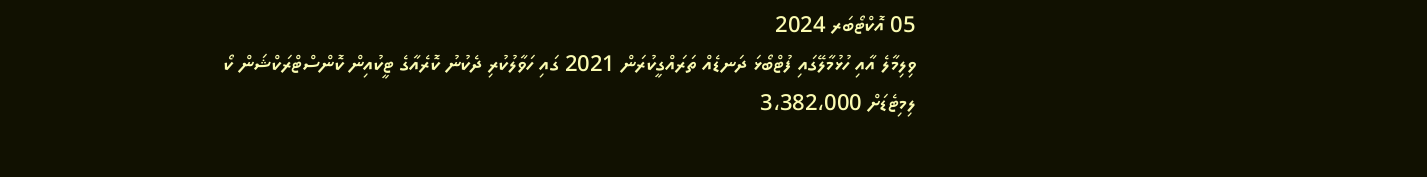05 އޮކްޓޯބަރ 2024
ވިލިމާލެ އާއި ހުޅުމާލޭގައި ފުޓްބޯޅަ ދަނޑެއް ތަރައްގީކުރަން 2021 ގައި ހަވާލުކުރި ދެކުނު ކޮރެއާގެ ޓީކުއިން ކޮންސްޓްރަކްޝަން ކޯ ލިމިޓެޑަށް 3،382،000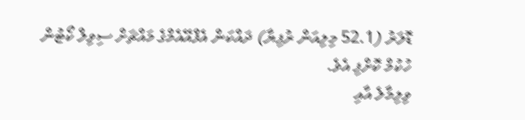ޑޮލަރު (52.1 މިލިއަން ރުފިޔާ) ދައްކަން އެފްއޭއެމްގެ މައްޗަށް ސިވިލް ކޯޓުން ހުކުމް ކޮށްފި އެވެ.
ވިލިމާލެ އާއި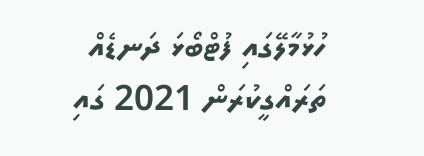ހުޅުމާލޭގައި ފުޓްބޯޅަ ދަނޑެއް ތަރައްގީކުރަން 2021 ގައި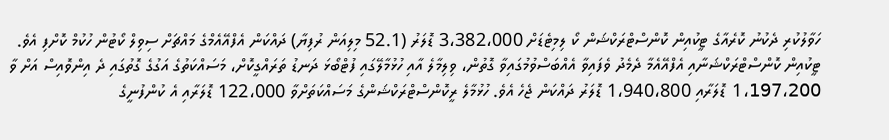ހަވާލުކުރި ދެކުނު ކޮރެއާގެ ޓީކުއިން ކޮންސްޓްރަކްޝަން ކޯ ލިމިޓެޑަށް 3،382،000 ޑޮލަރު (52.1 މިލިއަން ރުފިޔާ) ދައްކަން އެފްއޭއެމްގެ މައްޗަށް ސިވިލް ކޯޓުން ހުކުމް ކޮށްފި އެވެ.
ޓީކުއިން ކޮންސްޓްރަކްޝަނާއި އެފްއޭއެމާ ދެމެދު ވެފައިވާ އެއްބަސްވުމުގައިވާ ގޮތުން، ވިލިމާލެ އާއި ހުޅުމާލޭގައި ފުޓްބޯޅަ ދަނޑު ތަރައްގީކޮށް، މަސައްކަތުގެ އަގުގެ ގޮތުގައި ދެ އިންވޮއިސް އަށް ވާ 1،197،200 ޑޮލަރާއި 1،940،800 ޑޮލަރު ދައްކަން ޖެހެ އެވެ. ހުޅުމާލެ ރީކޮންސްޓްރަކްޝަންގެ މަސައްކަތަށްވާ 122،000 ޑޮލަރާއި އެ ކުންފުނީގެ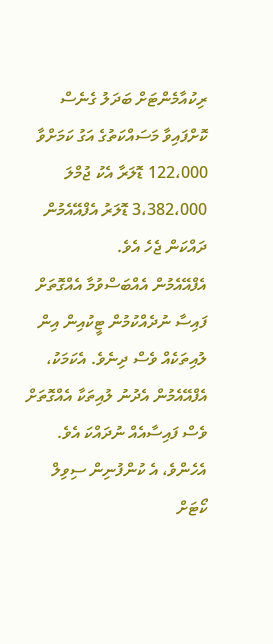ރިކުއާމެންޓަށް ބަދަލު ގެނެސް ކޮށްފައިވާ މަސައްކަތުގެ އަގު ކަމަށްވާ 122،000 ޑޮލަރާ އެކު ޖުމްލަ 3،382،000 ޑޮލަރު އެފްއޭއެމުން ދައްކަން ޖެހެ އެވެ.
އެފްއޭއެމުން އެއްބަސްވުމާ އެއްގޮތަށް ފައިސާ ނުދެއްކުމުން ޓީކުއިން އިން ލުއިތަކެއް ވެސް ދިނެވެ. އެކަމަކު، އެފްއޭއެމުން އެދުނު ލުއިތަކާ އެއްގޮތަށް ވެސް ފައިސާއެއް ނުދައްކަ އެވެ.
އެހެންވެ، އެ ކުންފުނިން ސިވިލް ކޯޓަށް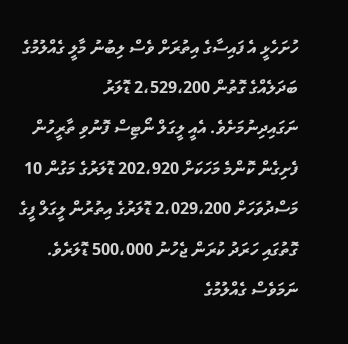ހުށަހެޅީ އެ ފައިސާގެ އިތުރަށް ވެސް ލިބުނު މާލީ ގެއްލުމުގެ ބަދަލެއްގެ ގޮތުން 2،529،200 ޑޮލަރު ނަގައިދިނުމަށެވެ. އެއީ ލީގަލް ނޯޓިސް ފޮނުވި ތާރީހުން ފެށިގެން ކޮންމެ މަހަކަށް 202،920 ޑޮލަރުގެ މަގުން 10 މަސްދުވަހަށް 2،029،200 ޑޮލަރުގެ އިތުރުން ލީގަލް ފީގެ ގޮތުގައި ހަރަދު ކުރަން ޖެހުނު 500،000 ޑޮލަރެވެ.
ނަމަވެސް ގެއްލުމުގެ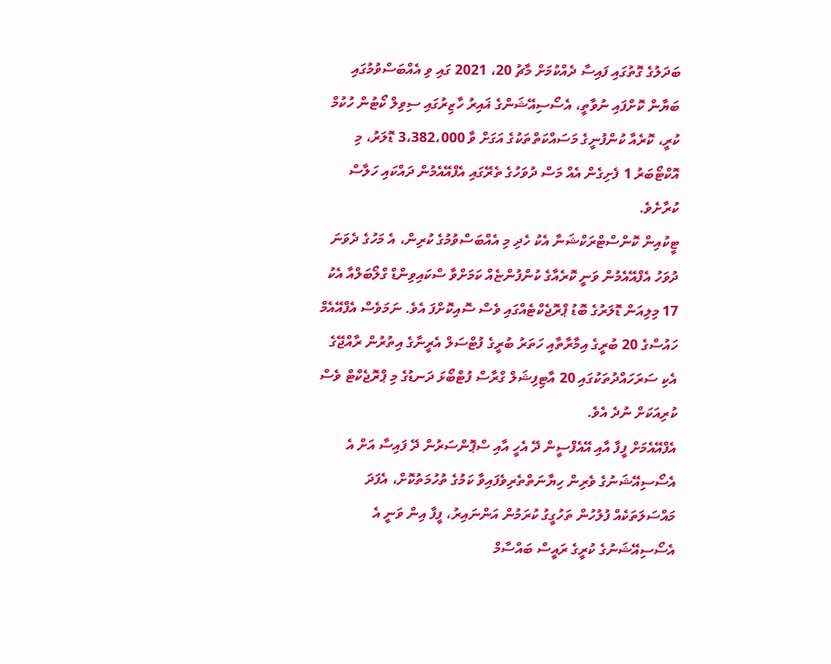ބަދަލުގެ ގޮތުގައި ފައިސާ ދެއްކުމަށް މާޗު 20، 2021 ގައި ވި އެއްބަސްވުމުގައި ބަޔާން ކޮށްފައި ނުވާތީ، އެސޯސިއޭޝަންގެ ޣައިރު ހާޒިރުގައި ސިވިލް ކޯޓުން ހުކުމް ކުރީ، ކޮރެއާ ކުންފުނީގެ މަސައްކަތްތަކުގެ އަގަށް ވާ 3،382،000 ޑޮލަރު، މި އޮކްޓޯބަރު 1 ފެށިގެން އެއް މަސް ދުވަހުގެ ތެރޭގައި އެފްއޭއެމުން ދައްކައި ހަލާސް ކުރާށެވެ.
ޓީކުއިން ކޮންސްޓްރަކްޝަނާ އެކު ހެދި މި އެއްބަސްވުމުގެ ކުރިން، އެ މަހުގެ ދެވަނަ ދުވަހު އެފްއޭއެމުން ވަނީ ކޮރެއާގެ ކުންފުންޏެއް ކަމަށްވާ ސްކައިވިންޑް ގްލޯބަލްއާ އެކު 17 މިލިއަން ޑޮލަރުގެ ބޮޑު ޕްރޮޖެކްޓެއްގައި ވެސް ސޮއިކޮށްފަ އެވެ. ނަމަވެސް އެފްއޭއެމް ހައުސްގެ 20 ބުރީގެ އިމާރާތާއި ހަތަރު ބުރީގެ ފުޓްސަލް އެރީނާގެ އިތުރުން ރާއްޖޭގެ އެކި ސަރަހައްދުތަކުގައި 20 އާޓިފިޝަލް ގްރާސް ފުޓްބޯޅަ ދަނޑުގެ މި ޕްރޮޖެކްޓް ވެސް ކުރިއަކަށް ނުދެ އެވެ.
އެފްއޭއެމަށް ފީފާ އާއި އޭއެފްސީން ދޭ އެހީ އާއި ސްޕޮންސަރުން ދޭ ފައިސާ އަށް އެ އެސޯސިއޭޝަނުގެ ވެރިން ހިޔާނަތްތެރިވެފައިވާ ކަމުގެ ތުހުމަތުކޮށް، އެފަދަ މައްސަލަތަކެއް ފުލުހުން ތަހުގީގު ކުރަމުން އަންނައިރު، ފީފާ އިން ވަނީ އެ އެސޯސިއޭޝަނުގެ ކުރީގެ ރައީސް ބައްސާމް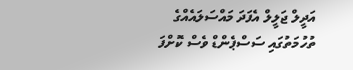އަދީލް ޖަލީލް އެފަދަ މައްސަލައެއްގެ ތުހުމަތުގައި ސަސްޕެންޑް ވެސް ކޮށްފަ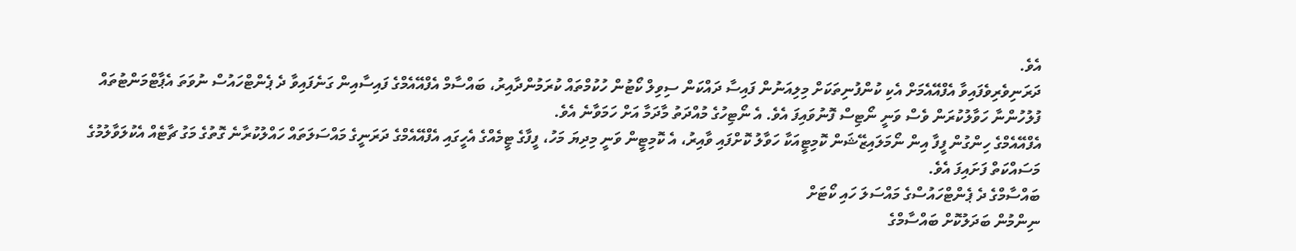އެވެ.
ދަރަނިވެރިވެފައިވާ އެފްއޭއެމަށް އެކި ކުންފުނިތަކަށް މިލިއަނުން ފައިސާ ދައްކަން ސިވިލް ކޯޓުން ހުކުމްތައް ކުރަމުންދާއިރު، ބައްސާމް އެފްއޭއެމްގެ ފައިސާއިން ގަނެފައިވާ ދެ ޕެންޓްހައުސް ނުވަތަ އެޕާޓްމަންޓުތައް ފުލުހުންނާ ހަވާލުކުރަން ވެސް ވަނީ ނޯޓިސް ފޮނުވައިފަ އެވެ. އެ ނޯޓިހުގެ މުއްދަތު މާދަމާ އަށް ހަމަވާނެ އެވެ.
އެފްއޭއެމްގެ ހިންގުން ފީފާ އިން ނޯމަލައިޒޭޝަން ކޮމިޓީއަކާ ހަވާލު ކޮށްފައި ވާއިރު، އެ ކޮމިޓީން ވަނީ މިދިޔަ މަހު، ފީފާގެ ޓީމެއްގެ އެހީގައި އެފްއޭއެމްގެ ދަރަނީގެ މައްސަލަތައް ހައްލުކުރާނެ ގޮތުގެ މަގު ޗާޓެއް އެކުލަވާލުމުގެ މަސައްކަތް ފަށައިފަ އެވެ.
ބައްސާމްގެ ދެ ޕެންޓްހައުސްގެ މައްސަލަ ހައި ކޯޓަށް
ނިންމުން ބަދަލުކޮށް ބައްސާމްގެ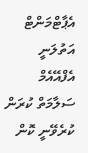އެޕާޓްމަންޓް އަތުލަނީ
އެފްއޭއެމް ސަލާމަތް ކުރަން ކުރެވޭނީ ކޮން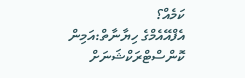ކަމެއް؟
އެފްއޭއެމްގެ ހިޔާނާތް:އަމިން ކޮންސްޓްރަކްޝަނަށް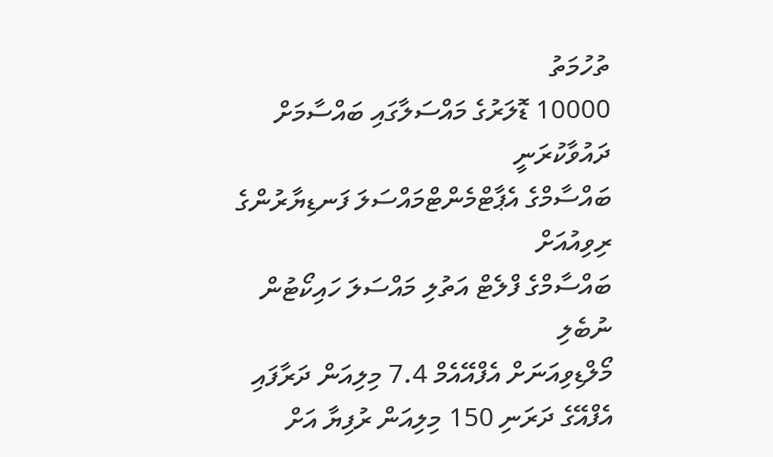ތުހުމަތު
10000 ޑޮލަރުގެ މައްސަލާގައި ބައްސާމަށް ދައުވާކުރަނީ
ބައްސާމްގެ އެޕާޓްމެންޓްމައްސަލަ ފަނޑިޔާރުންގެ ރިވިއުއަށް
ބައްސާމްގެ ފްލެޓް އަތުލި މައްސަލަ ހައިކޯޓުން ނުބެލި
މޯލްޑިވިއަނަށް އެފްއޭއެމް 7.4 މިލިއަން ދަރާފައި
އެފްއޭގެ ދަރަނި 150 މިލިއަން ރުފިޔާ އަށް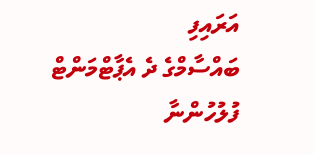އަރައިފި
ބައްސާމްގެ ދެ އެޕާޓްމަންޓް ފުލުހުންނާ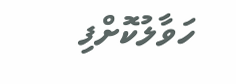ހަވާލުކޮށްފި